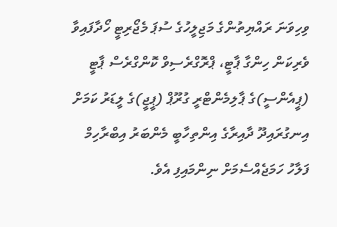ވިހިވަނަ ރައްޔިތުންގެ މަޖިލީހުގެ ސުޕަ މެޖޯރިޓީ ހޯދާފައިވާ ވެރިކަން ހިންގާ ޕާޓީ، ޕްރޮގްރެސިވް ކޮންގްރެސް ޕާޓީ (ޕީއެންސީ)ގެ ޕާލިމެންޓްރީ ގުރޫޕް (ޕީޖީ)ގެ ލީޑަރު ކަމަށް އިނގުރައިދޫ ދާއިރާގެ އިންތިހާބީ މެންބަރު އިބްރާހިމް ފަލާހު ހަމަޖެއްސެމަށް ނިންމައިފި އެވެ.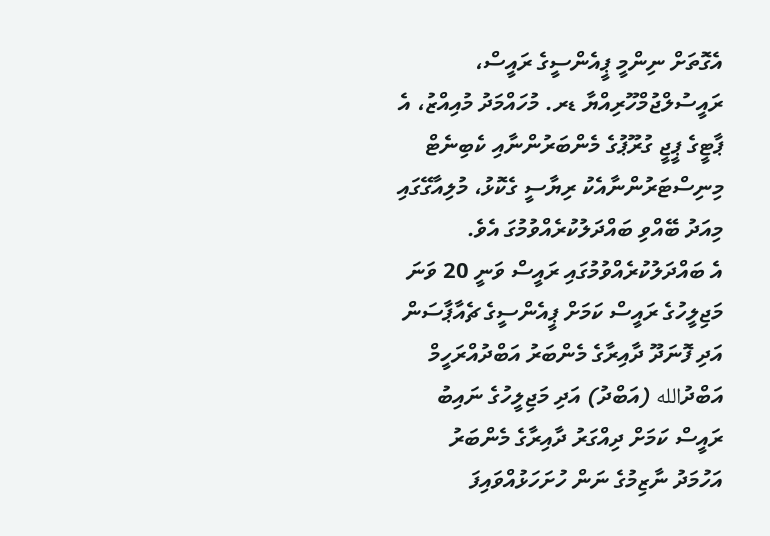އެގޮތަށް ނިންމީ ޕީއެންސީގެ ރައީސް، ރައީސުލްޖުމްހޫރިއްޔާ ޑރ. މުހައްމަދު މުއިއްޒު، އެ ޕާޓީގެ ޕީޖީ ގުރޫޕުގެ މެންބަރުންނާއި ކެބިނެޓް މިނިސްޓަރުންނާއެކު ރިޔާސީ ގެކޮޅު، މުލިއާގޭގައި މިއަދު ބޭއްވި ބައްދަލުކުރެއްވުމުގަ އެވެ.
އެ ބައްދަލުކުރެއްވުމުގައި ރައީސް ވަނީ 20 ވަނަ މަޖިލީހުގެ ރައީސް ކަމަށް ޕީއެންސީގެ ޗެއާޕާސަން އަދި ފޮނަދޫ ދާއިރާގެ މެންބަރު އަބްދުއްރަހީމް އަބްދުالله (އަބްދު) އަދި މަޖިލީހުގެ ނައިބު ރައީސް ކަމަށް ދިއްގަރު ދާއިރާގެ މެންބަރު އަހުމަދު ނާޒިމުގެ ނަން ހުށަހަޅުއްވައިފަ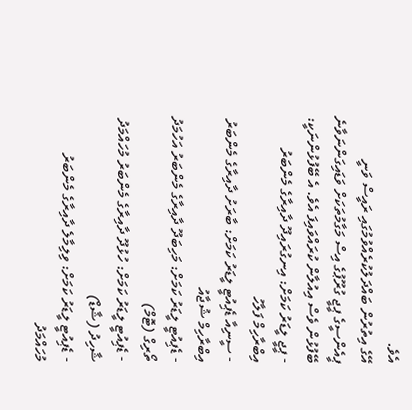އެވެ.
އޭގެ އިތުރުން ބައްދަލުކުރެއްވުމުގައި ރައީސް ވަނީ ޕީއެންސީގެ ޕީޖީ ގުރޫޕުގެ އިސް މަގާމުތަކަށް ވަޑައިގަންނަވާނެ ބޭފުޅުން ވެސް އިއުލާން ކުރައްވައިފަ އެވެ. އެ ބޭފުޅުންނަކީ:
- ޕީޖީ ލީޑަރު ކަމަށް: އިނގުރައިދޫ ދާއިރާގެ މެންބަރު އިބްރާހިމް ފަލާހު
- ސީނިއާ ޑެޕިއުޓީ ލީޑަރު ކަމަށް: ބާރަށު ދާއިރާގެ މެންބަރު އިބްރާހިމް ޝުޖާއު
- ޑެޕިއުޓީ ލީޑަރު ކަމަށް: މަހިބަދޫ ދާއިރާގެ މެންބަރު އަހުމަދު ތޯރިގް (ޓޮމް)
- ޑެޕިއުޓީ ލީޑަރު ކަމަށް: ހުޅުދޫ ދާއިރާގެ މެންބަރު މުހައްމަދު ޝާހިދު (ޝާޑް)
- ޑެޕިއުޓީ ލީޑަރު ކަމަށް: ވިލިމާލެ ދާއިރާގެ މެންބަރު މުހައްމަދު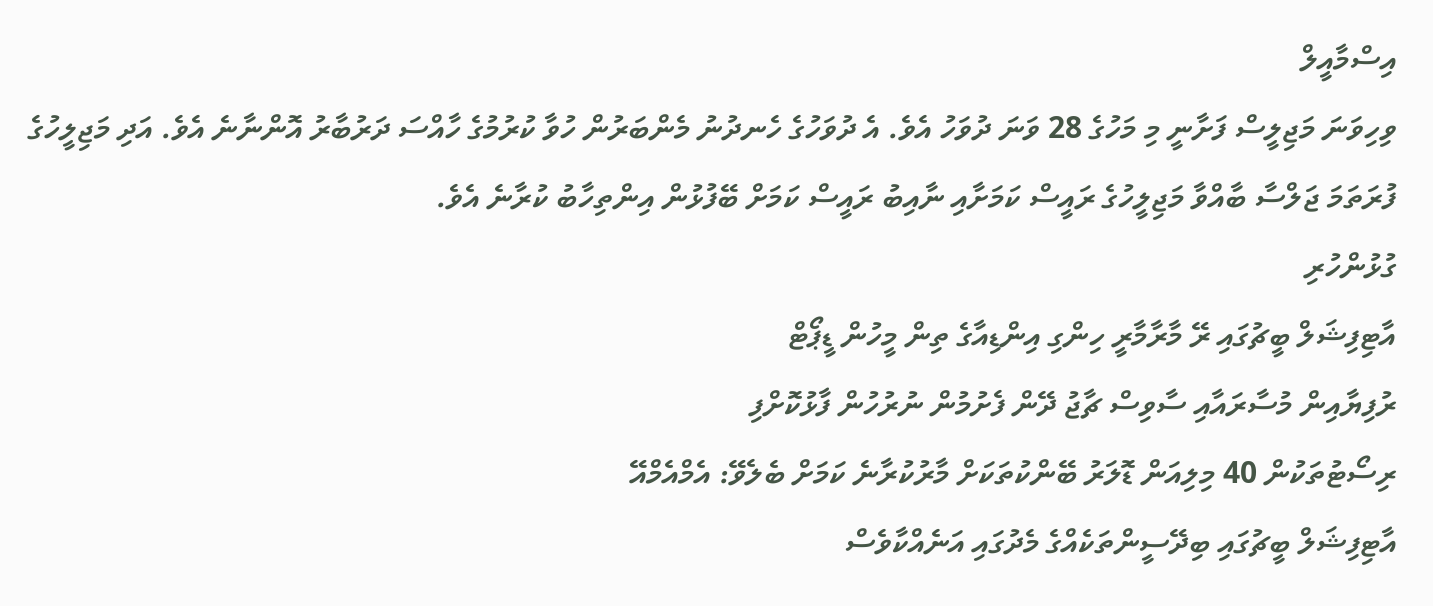އިސްމާއީލް
ވިހިވަނަ މަޖިލީސް ފަށާނީ މި މަހުގެ 28 ވަނަ ދުވަހު އެވެ. އެ ދުވަހުގެ ހެނދުނު މެންބަރުން ހުވާ ކުރުމުގެ ހާއްސަ ދަރުބާރު އޮންނާނެ އެވެ. އަދި މަޖިލީހުގެ ފުރަތަމަ ޖަލްސާ ބާއްވާ މަޖިލީހުގެ ރައީސް ކަމަށާއި ނާއިބު ރައީސް ކަމަށް ބޭފުޅުން އިންތިހާބު ކުރާނެ އެވެ.
ގުޅުންހުރި
އާޓިފިޝަލް ބީޗުގައި ރޭ މާރާމާރީ ހިންގި އިންޑިއާގެ ތިން މީހުން ޑީޕޯޓް
ރުފިޔާއިން މުސާރައާއި ސާވިސް ޗާޖު ދޭން ފެށުމުން ނުރުހުން ފާޅުކޮށްފި
ރިސޯޓުތަކުން 40 މިލިއަން ޑޮލަރު ބޭންކުތަކަށް މާރުކުރާނެ ކަމަށް ބެލެވޭ: އެމްއެމްއޭ
އާޓިފިޝަލް ބީޗުގައި ބިދޭސީންތަކެއްގެ މެދުގައި އަނެއްކާވެސް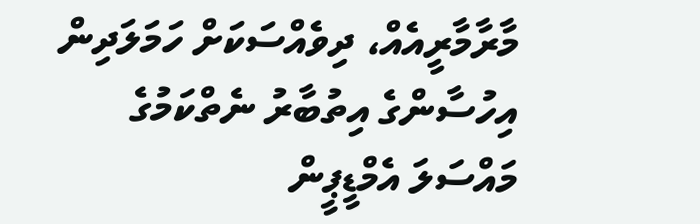މާރާމާރީއެއް، ދިވެއްސަކަށް ހަމަލަދިން
އިހުސާންގެ އިތުބާރު ނެތްކަމުގެ މައްސަލަ އެމްޑީޕީން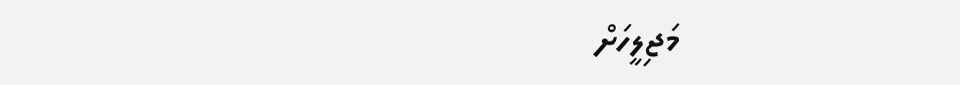މަޖިލީހަށް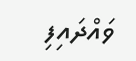ވައްދައިފި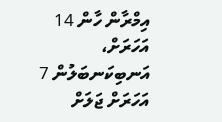އިމްރާން ހާން 14 އަހަރަށް، އަނބިކަނބަލުން 7 އަހަރަށް ޖަލަށް